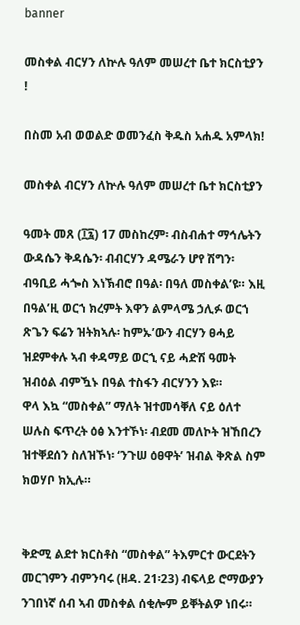banner

መስቀል ብርሃን ለኵሉ ዓለም መሠረተ ቤተ ክርስቲያን !

በስመ አብ ወወልድ ወመንፈስ ቅዱስ አሐዱ አምላክ!

መስቀል ብርሃን ለኵሉ ዓለም መሠረተ ቤተ ክርስቲያን

ዓመት መጸ (፲፯) 17 መስከረም፡ ብስብሐተ ማኅሌትን ውዳሴን ቅዳሴን፡ ብብርሃን ዳሜራን ሆየ ሽግን፡ ብዓቢይ ሓጐስ እነኽብሮ በዓል፡ በዓለ መስቀል’ዩ። እዚ በዓል’ዚ ወርኀ ክረምት እዋን ልምላሜ ኃሊፉ ወርኀ ጽጌን ፍሬን ዝትክኣሉ፡ ከምኡ’ውን ብርሃን ፀሓይ ዝደምቀሉ ኣብ ቀዳማይ ወርኂ ናይ ሓድሽ ዓመት ዝብዕል ብምዃኑ በዓል ተስፋን ብርሃንን እዩ።
ዋላ እኳ “መስቀል” ማለት ዝተመሳቐለ ናይ ዕለተ ሠሉስ ፍጥረት ዕፅ እንተኾነ፡ ብደመ መለኮት ዝኸበረን ዝተቐደሰን ስለዝኾነ፡ ‘ንጉሠ ዕፀዋት’ ዝብል ቅጽል ስም ክወሃቦ ክኢሉ።


ቅድሚ ልደተ ክርስቶስ “መስቀል” ትእምርተ ውርደትን መርገምን ብምንባሩ (ዘዳ. 21፡23) ብፍላይ ሮማውያን ንገበነኛ ሰብ ኣብ መስቀል ሰቂሎም ይቐትልዎ ነበሩ።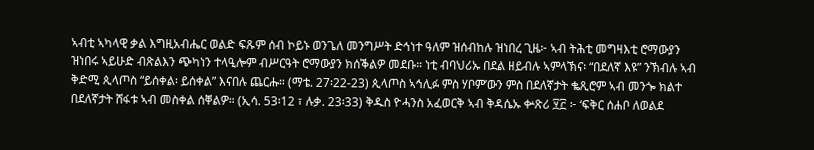ኣብቲ ኣካላዊ ቃል እግዚአብሔር ወልድ ፍጹም ሰብ ኮይኑ ወንጌለ መንግሥት ድኅነተ ዓለም ዝሰብከሉ ዝነበረ ጊዜ፦ ኣብ ትሕቲ መግዛእቲ ሮማውያን ዝነበሩ ኣይሁድ ብጽልእን ጭካነን ተላዒሎም ብሥርዓት ሮማውያን ክሰቕልዎ መደቡ። ነቲ ብባህሪኡ በደል ዘይብሉ ኣምላኽና፡ “በደለኛ እዩ” ንኽብሉ ኣብ ቅድሚ ጲላጦስ “ይሰቀል፡ ይሰቀል” እናበሉ ጨርሑ። (ማቴ. 27፡22-23) ጲላጦስ ኣኅሊፉ ምስ ሃቦም’ውን ምስ በደለኛታት ቈጺሮም ኣብ መንጐ ክልተ በደለኛታት ሸፋቱ ኣብ መስቀል ሰቐልዎ። (ኢሳ. 53፡12 ፣ ሉቃ. 23፡33) ቅዱስ ዮሓንስ አፈወርቅ ኣብ ቅዳሴኡ ቍጽሪ ፶፫ ፦ ‘ፍቅር ሰሐቦ ለወልደ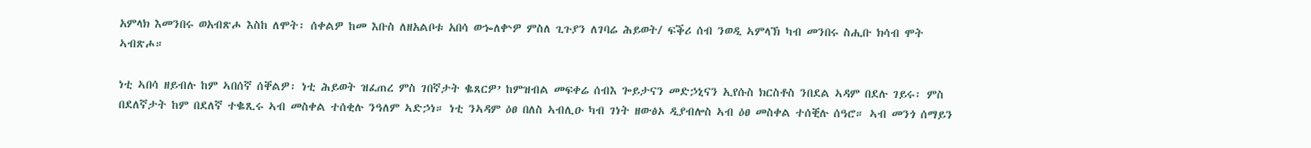አምላክ እመንበሩ ወአብጽሖ እስከ ለሞት፡ ሰቀልዎ ከመ እቡስ ለዘአልቦቱ አበሳ ወኈለቍዎ ምስለ ጊጉያን ለገባሬ ሕይወት/ ፍቕሪ ሰብ ንወዲ ኣምላኽ ካብ መንበሩ ስሒቡ ክሳብ ሞት ኣብጽሖ።

ነቲ ኣበሳ ዘይብሉ ከም ኣበሰኛ ሰቐልዎ፡ ነቲ ሕይወት ዝፈጠረ ምስ ገበኛታት ቈጸርዎ’ ከምዝብል መፍቀሬ ሰብእ ጐይታናን መድኃኒናን ኢየሱስ ክርስቶስ ንበደል ኣዳም በደሉ ገይሩ፡ ምስ በደለኛታት ከም በደለኛ ተቈጺሩ ኣብ መስቀል ተሰቂሉ ንዓለም ኣድኃነ። ነቲ ንኣዳም ዕፀ በለስ ኣብሊዑ ካብ ገነት ዘውፅኦ ዲያብሎስ ኣብ ዕፀ መስቀል ተሰቒሉ ሰዓሮ። ኣብ መንጎ ሰማይን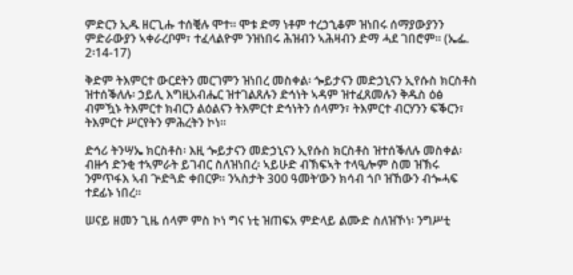ምድርን ኢዱ ዘርጊሑ ተሰቒሉ ሞተ። ሞቱ ድማ ነቶም ተረኃኂቆም ዝነበሩ ሰማያውያንን ምድራውያን ኣቀራረቦም፣ ተፈላልዮም ንዝነበሩ ሕዝብን ኣሕዛብን ድማ ሓደ ገበሮም። (ኤፌ. 2፡14-17)

ቅድም ትእምርተ ውርደትን መርገምን ዝነበረ መስቀል፡ ጐይታናን መድኃኒናን ኢየሱስ ክርስቶስ ዝተሰቕለሉ፡ ኃይሊ እግዚአብሔር ዝተገልጸሉን ድኅነት ኣዳም ዝተፈጸመሉን ቅዱስ ዕፅ ብምዃኑ ትእምርተ ክብርን ልዕልናን ትእምርተ ድኅነትን ሰላምን፣ ትእምርተ ብርሃንን ፍቕርን፣ ትእምርተ ሥርየትን ምሕረትን ኮነ።

ድኅሪ ትንሣኤ ክርስቶስ፡ እዚ ጐይታናን መድኃኒናን ኢየሱስ ክርስቶስ ዝተሰቕለሉ መስቀል፡ ብዙኅ ድንቂ ተኣምራት ይገብር ስለዝነበረ፡ ኣይሁድ ብኽፍኣት ተላዒሎም ስመ ዝኽሩ ንምጥፋእ ኣብ ጕድጓድ ቀበርዎ። ንኣስታት 300 ዓመት‘ውን ክሳብ ጎቦ ዝኸውን ብጐሓፍ ተደፊኑ ነበረ።

ሠናይ ዘመን ጊዜ ሰላም ምስ ኮነ ግና ነቲ ዝጠፍአ ምድላይ ልሙድ ስለዝኾነ፡ ንግሥቲ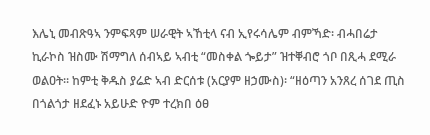እሌኒ መብጽዓኣ ንምፍጻም ሠራዊት ኣኸቲላ ናብ ኢየሩሳሌም ብምኻድ፡ ብሓበሬታ ኪራኮስ ዝስሙ ሽማግለ ሰብኣይ ኣብቲ “መስቀል ጐይታ” ዝተቐብሮ ጎቦ በጺሓ ደሚራ ወልዐት። ከምቲ ቅዱስ ያሬድ ኣብ ድርሰቱ (አርያም ዘኃሙስ)፡ “ዘዕጣን አንጸረ ሰገደ ጢስ በጎልጎታ ዘደፈኑ አይሁድ ዮም ተረክበ ዕፀ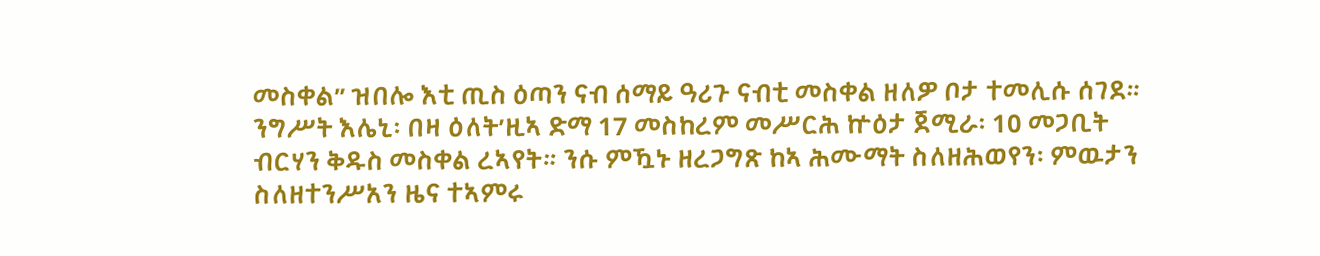መስቀል” ዝበሎ እቲ ጢስ ዕጣን ናብ ሰማይ ዓሪጉ ናብቲ መስቀል ዘለዎ ቦታ ተመሊሱ ሰገደ። ንግሥት እሌኒ፡ በዛ ዕለት’ዚኣ ድማ 17 መስከረም መሥርሕ ኵዕታ ጀሚራ፡ 10 መጋቢት ብርሃን ቅዱስ መስቀል ረኣየት። ንሱ ምዃኑ ዘረጋግጽ ከኣ ሕሙማት ስለዘሕወየን፡ ምዉታን ስለዘተንሥአን ዜና ተኣምሩ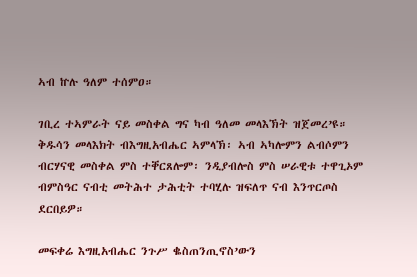ኣብ ኵሉ ዓለም ተሰምዐ።

ገቢረ ተኣምራት ናይ መስቀል ግና ካብ ዓለመ መላእኽት ዝጀመረ’ዩ። ቅዱሳን መላእክት ብእግዚአብሔር ኣምላኽ፡ ኣብ ኣካሎምን ልብሶምን ብርሃናዊ መስቀል ምስ ተቐርጸሎም፡ ንዲያብሎስ ምስ ሠራዊቱ ተዋጊኦም ብምስዓር ናብቲ መትሕተ ታሕቲት ተባሂሉ ዝፍለጥ ናብ እንጥርጦስ ደርበይዎ።

መፍቀሬ እግዚአብሔር ንጉሥ ቈስጠንጢኖስ’ውን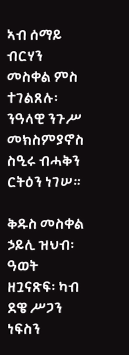ኣብ ሰማይ ብርሃን መስቀል ምስ ተገልጸሉ፡ ንዓላዊ ንጉሥ መክስምያኖስ ስዒሩ ብሓቅን ርትዕን ነገሠ።

ቅዱስ መስቀል ኃይሊ ዝህብ፡ ዓወት ዘጓናጽፍ፡ ካብ ደዌ ሥጋን ነፍስን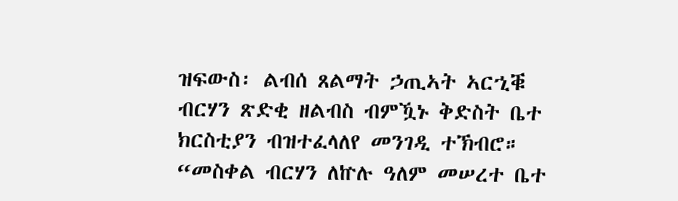ዝፍውስ፡ ልብሰ ጸልማት ኃጢኣት ኣርኂቑ ብርሃን ጽድቂ ዘልብስ ብምዃኑ ቅድስት ቤተ ክርስቲያን ብዝተፈላለየ መንገዲ ተኽብሮ።
“መስቀል ብርሃን ለኵሉ ዓለም መሠረተ ቤተ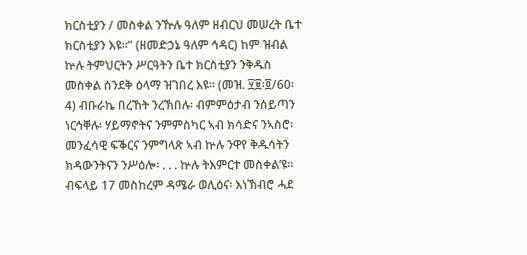ክርስቲያን / መስቀል ንዅሉ ዓለም ዘብርህ መሠረት ቤተ ክርስቲያን እዩ።” (ዘመድኃኔ ዓለም ኅዳር) ከም ዝብል ኵሉ ትምህርትን ሥርዓትን ቤተ ክርስቲያን ንቅዱስ መስቀል ሰንደቅ ዕላማ ዝገበረ እዩ። (መዝ. ፶፱፡፬/60፡4) ብቡራኬ በረኸት ንረኽበሉ፡ ብምምዕታብ ንሰይጣን ነርኅቐሉ፡ ሃይማኖትና ንምምስካር ኣብ ክሳድና ንኣስሮ፡ መንፈሳዊ ፍቕርና ንምግላጽ ኣብ ኵሉ ንዋየ ቅዱሳትን ክዳውንትናን ንሥዕሎ፡ . . . ኵሉ ትእምርተ መስቀል’ዩ። ብፍላይ 17 መስከረም ዳሜራ ወሊዕና፡ እነኽብሮ ሓደ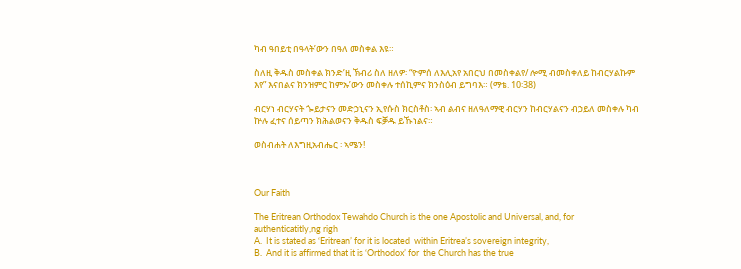ካብ ዓበይቲ በዓላት’ውን በዓለ መስቀል እዩ።

ስለዚ ቅዱስ መስቀል ክንድ’ዚ ኽብሪ ስለ ዘለዎ፡ “ዮምሰ ለእሊአየ አበርህ በመስቀልየ/ ሎሚ ብመስቀለይ ከብርሃልኩም እየ” እናበልና ክንዝምር ከምኡ’ውን መስቀሉ ተሰኪምና ክንስዕብ ይግባእ። (ማቴ. 10፡38)

ብርሃነ ብርሃናት ጐይታናን መድኃኒናን ኢየሱስ ክርስቶስ፡ ኣብ ልብና ዘለዓለማዊ ብርሃን ከብርሃልናን ብኃይለ መስቀሉ ካብ ኵሉ ፈተና ሰይጣን ክሕልወናን ቅዱስ ፍቓዱ ይኹነልና።

ወስብሐት ለእግዚአብሔር ፡ ኣሜን!



Our Faith

The Eritrean Orthodox Tewahdo Church is the one Apostolic and Universal, and, for authenticatitly,ng righ
A.  It is stated as ‘Eritrean’ for it is located  within Eritrea’s sovereign integrity,
B.  And it is affirmed that it is ‘Orthodox’ for  the Church has the true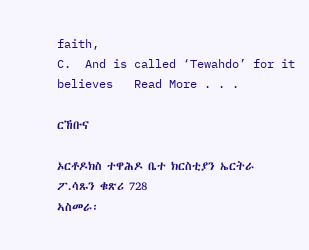faith,
C.  And is called ‘Tewahdo’ for it believes   Read More . . .

ርኸቡና

ኦርቶዶክስ ተዋሕዶ ቤተ ክርስቲያን ኤርትራ
ፖ.ሳጹን ቁጽሪ 728
ኣስመራ፡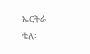ኤርትራ
ቴለ፡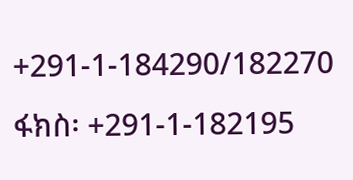+291-1-184290/182270
ፋክስ፡ +291-1-182195